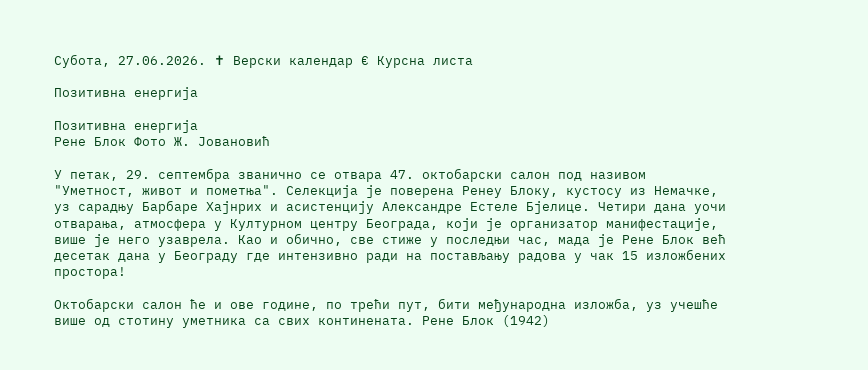Субота, 27.06.2026. ✝ Верски календар € Курсна листа

Позитивна енергија

Позитивна енергија
Рене Блок Фото Ж. Јовановић

У петак, 29. септембра званично се отвара 47. октобарски салон под називом "Уметност, живот и пометња". Селекција је поверена Ренеу Блоку, кустосу из Немачке, уз сарадњу Барбаре Хајнрих и асистенцију Александре Естеле Бјелице. Четири дана уочи отварања, атмосфера у Културном центру Београда, који је организатор манифестације, више је него узаврела. Као и обично, све стиже у последњи час, мада је Рене Блок већ десетак дана у Београду где интензивно ради на постављању радова у чак 15 изложбених простора!

Октобарски салон ће и ове године, по трећи пут, бити међународна изложба, уз учешће више од стотину уметника са свих континената. Рене Блок (1942)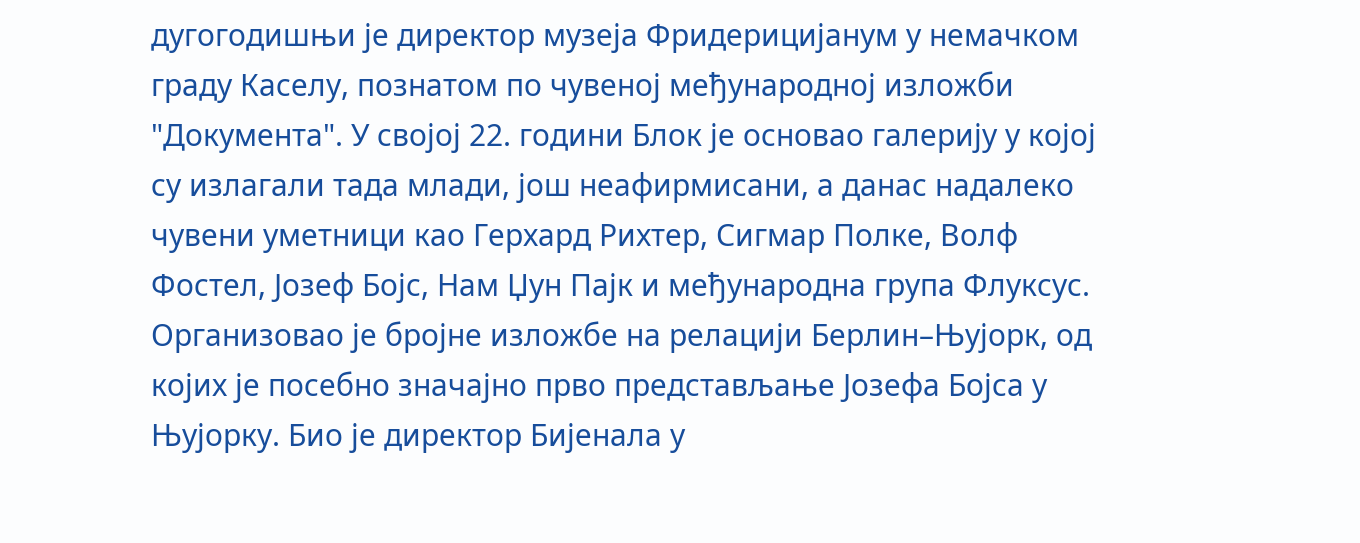дугогодишњи је директор музеја Фридерицијанум у немачком граду Каселу, познатом по чувеној међународној изложби "Документа". У својој 22. години Блок је основао галерију у којој су излагали тада млади, још неафирмисани, а данас надалеко чувени уметници као Герхард Рихтер, Сигмар Полке, Волф Фостел, Јозеф Бојс, Нам Џун Пајк и међународна група Флуксус. Организовао је бројне изложбе на релацији Берлин–Њујорк, од којих је посебно значајно прво представљање Јозефа Бојса у Њујорку. Био је директор Бијенала у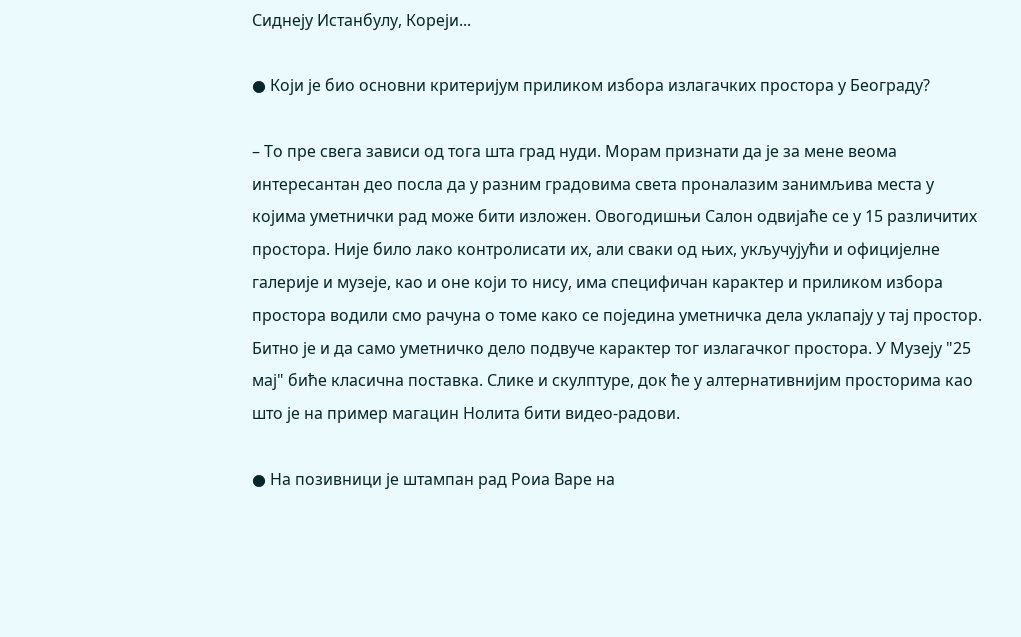Сиднеју Истанбулу, Кореји...

● Који је био основни критеријум приликом избора излагачких простора у Београду?

– То пре свега зависи од тога шта град нуди. Морам признати да је за мене веома интересантан део посла да у разним градовима света проналазим занимљива места у којима уметнички рад може бити изложен. Овогодишњи Салон одвијаће се у 15 различитих простора. Није било лако контролисати их, али сваки од њих, укључујући и официјелне галерије и музеје, као и оне који то нису, има специфичан карактер и приликом избора простора водили смо рачуна о томе како се поједина уметничка дела уклапају у тај простор. Битно је и да само уметничко дело подвуче карактер тог излагачког простора. У Музеју "25 мај" биће класична поставка. Слике и скулптуре, док ће у алтернативнијим просторима као што је на пример магацин Нолита бити видео-радови.

● На позивници је штампан рад Роиа Варе на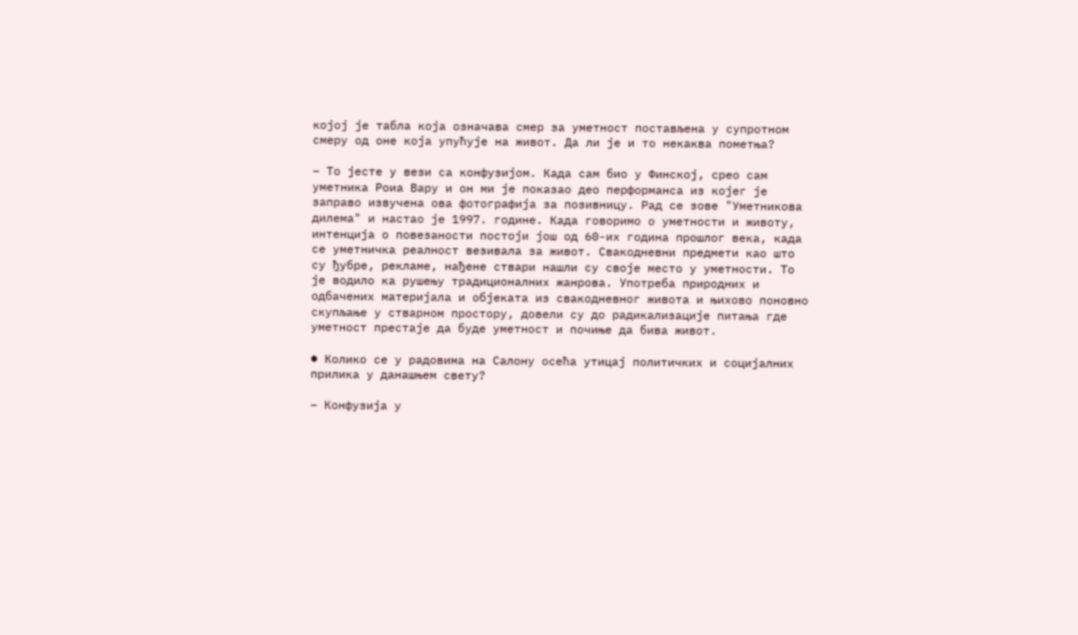којој је табла која означава смер за уметност постављена у супротном смеру од оне која упућује на живот. Да ли је и то некаква пометња?

– То јесте у вези са конфузијом. Када сам био у Финској, срео сам уметника Роиа Вару и он ми је показао део перформанса из којег је заправо извучена ова фотографија за позивницу. Рад се зове "Уметникова дилема" и настао је 1997. године. Када говоримо о уметности и животу, интенција о повезаности постоји још од 60-их година прошлог века, када се уметничка реалност везивала за живот. Свакодневни предмети као што су ђубре, рекламе, нађене ствари нашли су своје место у уметности. То је водило ка рушењу традиционалних жанрова. Употреба природних и одбачених материјала и објеката из свакодневног живота и њихово поновно скупљање у стварном простору, довели су до радикализације питања где уметност престаје да буде уметност и почиње да бива живот.

● Колико се у радовима на Салону осећа утицај политичких и социјалних прилика у данашњем свету?

– Конфузија у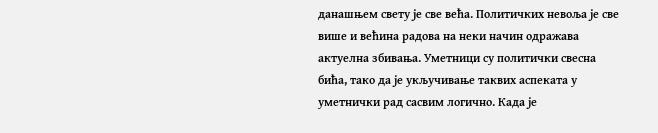данашњем свету је све већа. Политичких невоља је све више и већина радова на неки начин одражава актуелна збивања. Уметници су политички свесна бића, тако да је укључивање таквих аспеката у уметнички рад сасвим логично. Када је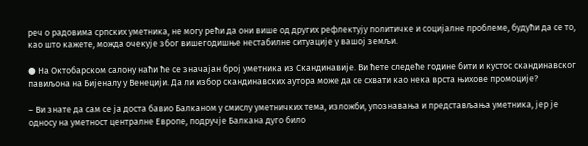реч о радовима српских уметника, не могу рећи да они више од других рефлектују политичке и социјалне проблеме, будући да се то, као што кажете, можда очекује због вишегодишње нестабилне ситуације у вашој земљи.

● На Октобарском салону наћи ће се значајан број уметника из Скандинавије. Ви ћете следеће године бити и кустос скандинавског павиљона на Бијеналу у Венецији. Да ли избор скандинавских аутора може да се схвати као нека врста њихове промоције?

– Ви знате да сам се ја доста бавио Балканом у смислу уметничких тема, изложби, упознавања и представљања уметника, јер је односу на уметност централне Европе, подручје Балкана дуго било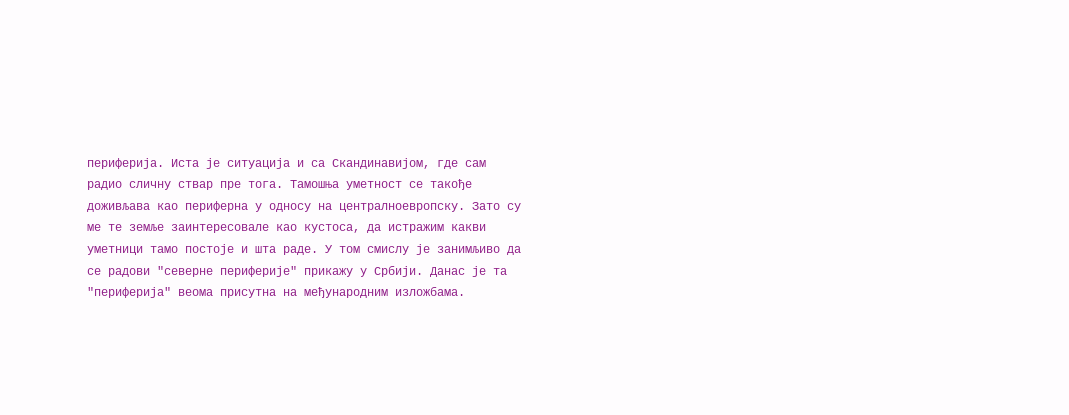периферија. Иста је ситуација и са Скандинавијом, где сам радио сличну ствар пре тога. Тамошња уметност се такође доживљава као периферна у односу на централноевропску. Зато су ме те земље заинтересовале као кустоса, да истражим какви уметници тамо постоје и шта раде. У том смислу је занимљиво да се радови "северне периферије" прикажу у Србији. Данас је та "периферија" веома присутна на међународним изложбама.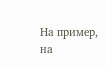На пример, на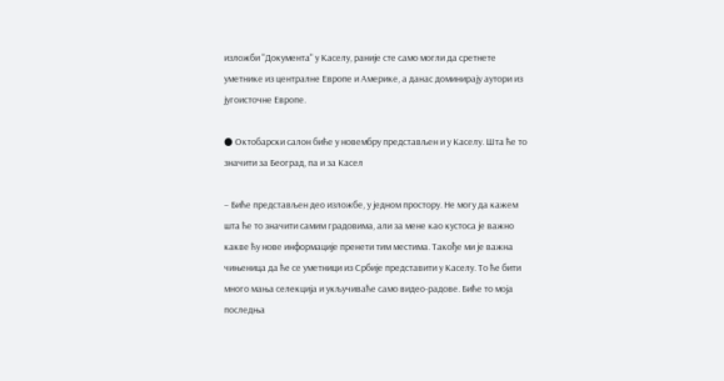изложби "Документа" у Каселу, раније сте само могли да сретнете уметнике из централне Европе и Америке, а данас доминирају аутори из југоисточне Европе.

● Октобарски салон биће у новембру представљен и у Каселу. Шта ће то значити за Београд, па и за Касел

– Биће представљен део изложбе, у једном простору. Не могу да кажем шта ће то значити самим градовима, али за мене као кустоса је важно какве ћу нове информације пренети тим местима. Такође ми је важна чињеница да ће се уметници из Србије представити у Каселу. То ће бити много мања селекција и укључиваће само видео-радове. Биће то моја последња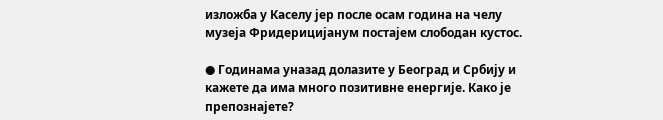изложба у Каселу јер после осам година на челу музеја Фридерицијанум постајем слободан кустос.

● Годинама уназад долазите у Београд и Србију и кажете да има много позитивне енергије. Како је препознајете?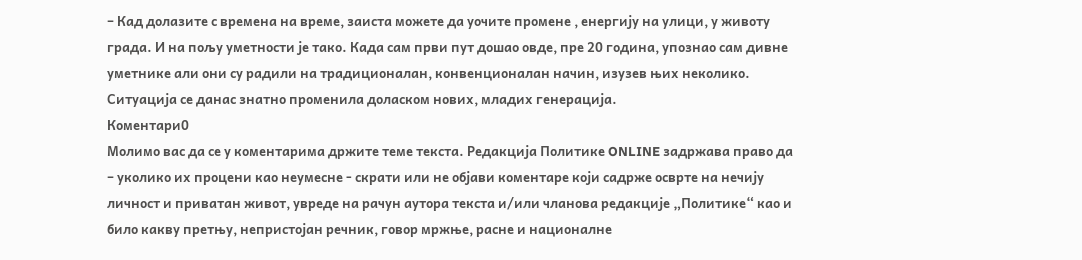– Кад долазите с времена на време, заиста можете да уочите промене , енергију на улици, у животу града. И на пољу уметности је тако. Када сам први пут дошао овде, пре 20 година, упознао сам дивне уметнике али они су радили на традиционалан, конвенционалан начин, изузев њих неколико. Ситуација се данас знатно променила доласком нових, младих генерација.
Коментари0
Молимо вас да се у коментарима држите теме текста. Редакција Политике ONLINE задржава право да – уколико их процени као неумесне - скрати или не објави коментаре који садрже осврте на нечију личност и приватан живот, увреде на рачун аутора текста и/или чланова редакције „Политике“ као и било какву претњу, непристојан речник, говор мржње, расне и националне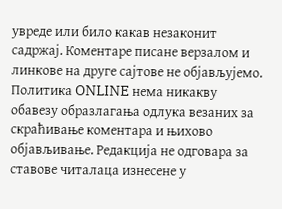увреде или било какав незаконит садржај. Коментаре писане верзалом и линкове на друге сајтове не објављујемо. Политика ONLINE нема никакву обавезу образлагања одлука везаних за скраћивање коментара и њихово објављивање. Редакција не одговара за ставове читалаца изнесене у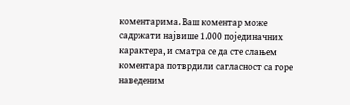коментарима. Ваш коментар може садржати највише 1.000 појединачних карактера, и сматра се да сте слањем коментара потврдили сагласност са горе наведеним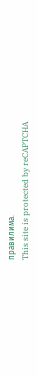правилима.
This site is protected by reCAPTCHA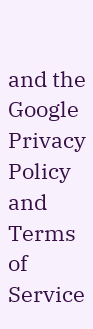and the Google Privacy Policy and Terms of Service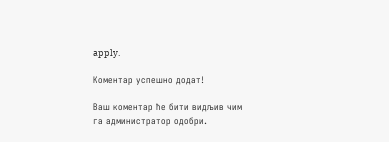apply.

Комeнтар успeшно додат!

Ваш комeнтар ћe бити видљив чим га администратор одобри.